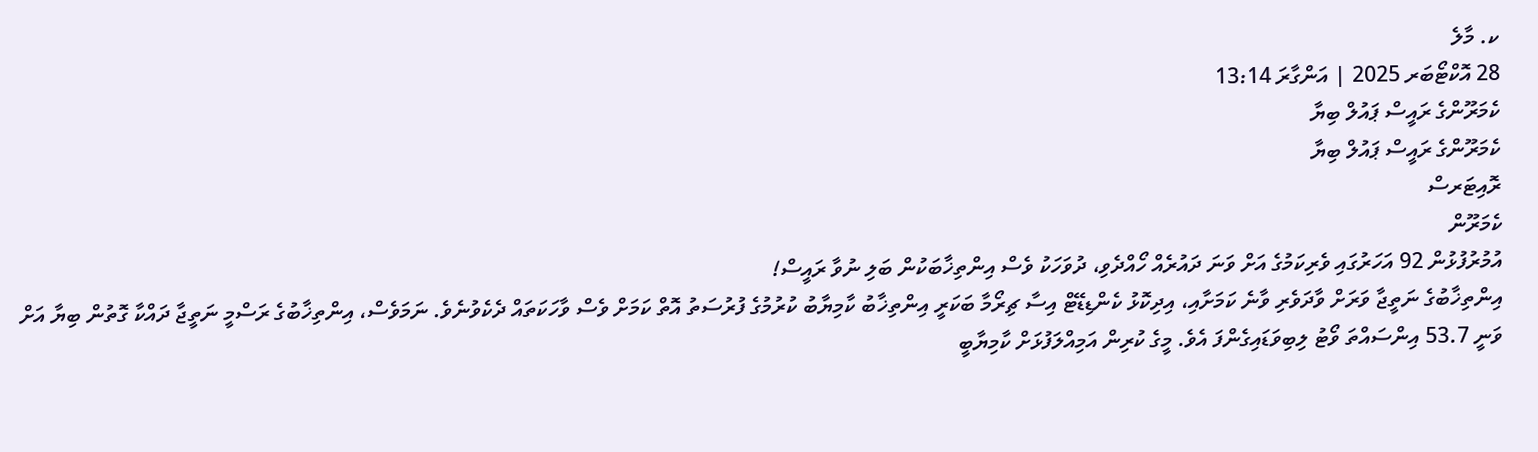ކ. މާލެ
28 އޮކްޓޯބަރ 2025 | އަންގާރަ 13:14
ކެމަރޫންގެ ރައީސް ޕައުލް ބިޔާ
ކެމަރޫންގެ ރައީސް ޕައުލް ބިޔާ
ރޮއިޓަރސް
ކެމަރޫން
އުމުރުފުޅުން 92 އަހަރުގައި ވެރިކަމުގެ އަށް ވަނަ ދައުރެއް ހޯއްދެވި، ދުވަހަކު ވެސް އިންތިޚާބަކުން ބަލި ނުވާ ރައީސް!
އިންތިޚާބުގެ ނަތީޖާ ވަރަށް ވާދަވެރި ވާނެ ކަމަށާއި، އިދިކޮޅު ކެންޑިޑޭޓް އިސާ ޗިރޯމާ ބަކަރީ އިންތިޚާބު ކާމިޔާބު ކުރުމުގެ ފުރުސަތު އޮތް ކަމަށް ވެސް ވާހަކަތައް ދެކެވުނެވެ. ނަމަވެސް، އިންތިޚާބުގެ ރަސްމީ ނަތީޖާ ދައްކާ ގޮތުން ބިޔާ އަށް ވަނީ 53.7 އިންސައްތަ ވޯޓު ލިބިވަޑައިގެންފަ އެވެ. މީގެ ކުރިން އަމިއްލަފުޅަށް ކާމިޔާބީ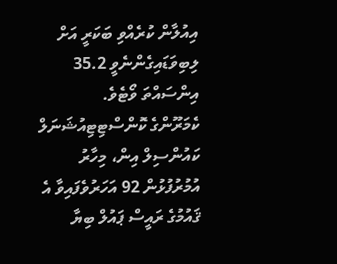އިއުލާން ކުރެއްވި ބަކަރީ އަށް ލިބިވަޑައިގެންނެވީ 35.2 އިންސައްތަ ވޯޓެވެ.
ކެމަރޫންގެ ކޮންސްޓިޓިއުޝަނަލް ކައުންސިލް އިން، މިހާރު އުމުރުފުޅުން 92 އަހަރުވެފައިވާ އެ ޤައުމުގެ ރައީސް ޕައުލް ބިޔާ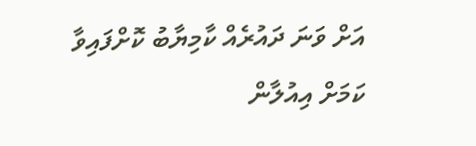އަށް ވަނަ ދައުރެއް ކާމިޔާބު ކޮށްފައިވާ ކަމަށް އިއުލާން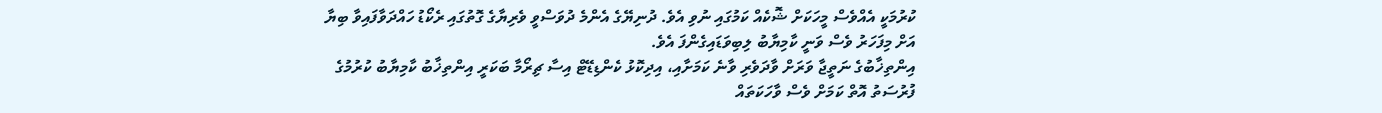ކުރުމަކީ އެއްވެސް މީހަކަށް ޝޮކެއް ކަމުގައި ނުވި އެވެ. ދުނިޔޭގެ އެންމެ ދުވަސްވީ ވެރިޔާގެ ގޮތުގައި ރެކޯޑު ހައްދަވާފައިވާ ބިޔާ އަށް މިފަހަރު ވެސް ވަނީ ކާމިޔާބު ލިބިވަޑައިގެންފަ އެވެ.
އިންތިޚާބުގެ ނަތީޖާ ވަރަށް ވާދަވެރި ވާނެ ކަމަށާއި، އިދިކޮޅު ކެންޑިޑޭޓް އިސާ ޗިރޯމާ ބަކަރީ އިންތިޚާބު ކާމިޔާބު ކުރުމުގެ ފުރުސަތު އޮތް ކަމަށް ވެސް ވާހަކަތައް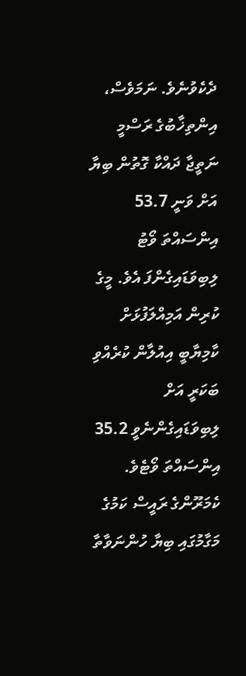ދެކެވުނެވެ. ނަމަވެސް، އިންތިޚާބުގެ ރަސްމީ ނަތީޖާ ދައްކާ ގޮތުން ބިޔާ އަށް ވަނީ 53.7 އިންސައްތަ ވޯޓު ލިބިވަޑައިގެންފަ އެވެ. މީގެ ކުރިން އަމިއްލަފުޅަށް ކާމިޔާބީ އިއުލާން ކުރެއްވި ބަކަރީ އަށް ލިބިވަޑައިގެންނެވީ 35.2 އިންސައްތަ ވޯޓެވެ.
ކެމަރޫންގެ ރައީސް ކަމުގެ މަގާމުގައި ބިޔާ ހުންނަވާތާ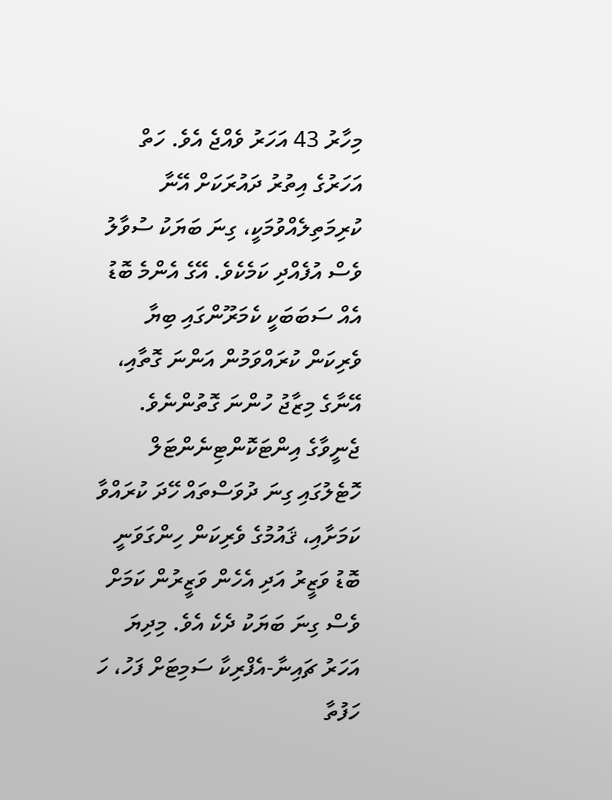މިހާރު 43 އަހަރު ވެއްޖެ އެވެ. ހަތް އަހަރުގެ އިތުރު ދައުރަކަށް އޭނާ ކުރިމަތިލެއްވުމަކީ، ގިނަ ބަޔަކު ސުވާލު ވެސް އުފެއްދި ކަމެކެވެ. އޭގެ އެންމެ ބޮޑު އެއް ސަބަބަކީ ކެމަރޫންގައި ބިޔާ ވެރިކަން ކުރައްވަމުން އަންނަ ގޮތާއި، އޭނާގެ މިޒާޖު ހުންނަ ގޮތުންނެވެ.
ޖެނީވާގެ އިންޓަކޮންޓިނެންޓަލް ހޮޓެލުގައި ގިނަ ދުވަސްތައް ހޭދަ ކުރައްވާ ކަމަށާއި، ޤައުމުގެ ވެރިކަން ހިންގަވަނީ ބޮޑު ވަޒީރު އަދި އެހެން ވަޒީރުން ކަމަށް ވެސް ގިނަ ބަޔަކު ދެކެ އެވެ. މިދިޔަ އަހަރު ޗައިނާ-އެފްރިކާ ސަމިޓަށް ފަހު، ހަ ހަފުތާ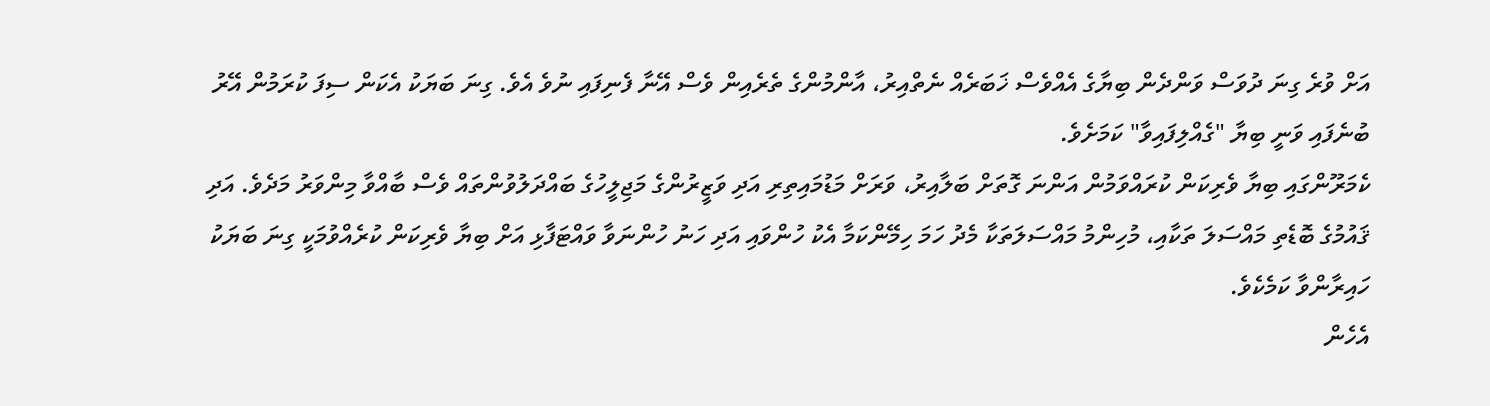އަށް ވުރެ ގިނަ ދުވަސް ވަންދެން ބިޔާގެ އެއްވެސް ޚަބަރެއް ނެތްއިރު، އާންމުންގެ ތެރެއިން ވެސް އޭނާ ފެނިފައި ނުވެ އެވެ. ގިނަ ބަޔަކު އެކަން ސިފަ ކުރަމުން އޭރު ބުނެފައި ވަނީ ބިޔާ "ގެއްލިފައިވާ" ކަމަށެވެ.
ކެމަރޫންގައި ބިޔާ ވެރިކަން ކުރައްވަމުން އަންނަ ގޮތަށް ބަލާއިރު، ވަރަށް މަޑުމައިތިރި އަދި ވަޒީރުންގެ މަޖިލީހުގެ ބައްދަލުވުންތައް ވެސް ބާއްވާ މިންވަރު މަދެވެ. އަދި ޤައުމުގެ ބޮޑެތި މައްސަލަ ތަކާއި، މުހިންމު މައްސަލަތަކާ މެދު ހަމަ ހިމޭންކަމާ އެކު ހުންވައި އަދި ހަނު ހުންނަވާ ވައްޓަފާޅި އަށް ބިޔާ ވެރިކަން ކުރެއްވުމަކީ ގިނަ ބަޔަކު ހައިރާންވާ ކަމެކެވެ.
އެހެން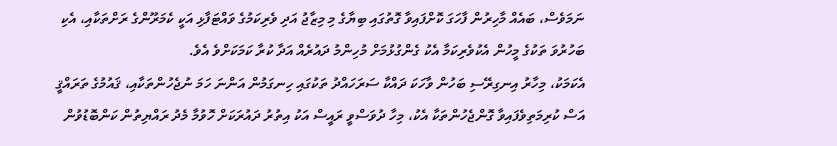ނަމަވެސް، ބައެއް މާހިރުން ފާހަގަ ކޮށްފައިވާ ގޮތުގައި ބިޔާގެ މި މިޒާޖު އަދި ވެރިކަމުގެ ވައްޓަފާޅި އަކީ ކެމަރޫންގެ ރަށްތަކާއި، އެކި ބަހުރުވަ ތަކުގެ މީހުން އެކުވެރިކަމާ އެކު ގެންގުޅުމަށް މުހިންމު ދައުރެއް އަދާ ކުރާ ކަމަކަށްވެ އެވެ.
އެކަމަކު، މިހާރު އިނގިރޭސި ބަހުން ވާހަކަ ދައްކާ ސަރަހައްދު ތަކުގައި ހިނގަމުން އަންނަ ހަމަ ނުޖެހުންތަކާއި، ޤައުމުގެ ތަރައްޤީ އަސް ކުރިމަތިވެފައިވާ ގޮންޖެހުންތަކާ އެކު، މިހާ ދުވަސްވީ ރައީސް އަކު އިތުރު ދައުރަކަށް ހޮވުމާ މެދު ރައްޔިތުން ކަންބޮޑުވުން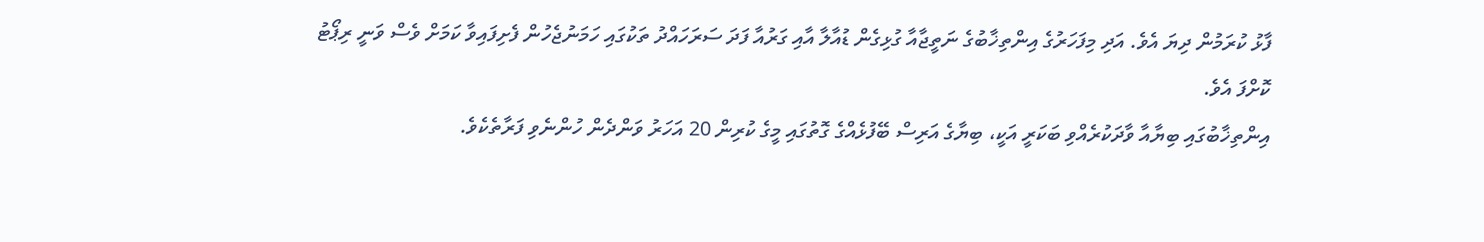ފާޅު ކުރަމުން ދިޔަ އެވެ. އަދި މިފަހަރުގެ އިންތިޚާބުގެ ނަތީޖާއާ ގުޅިގެން ޑުއާލާ އާއި ގަރުއާ ފަދަ ސަރަހައްދު ތަކުގައި ހަމަނުޖެހުން ފެށިފައިވާ ކަމަށް ވެސް ވަނީ ރިޕޯޓު ކޮށްފަ އެވެ.
އިންތިޚާބުގައި ބިޔާއާ ވާދަކުރެއްވި ބަކަރީ އަކީ، ބިޔާގެ އަރިސް ބޭފުޅެއްގެ ގޮތުގައި މީގެ ކުރިން 20 އަހަރު ވަންދެން ހުންނެވި ފަރާތެކެވެ.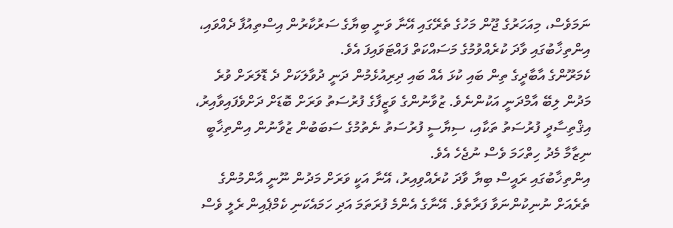ނަމަވެސް، މިއަހަރުގެ ޖޫން މަހުގެ ތެރޭގައި އޭނާ ވަނީ ބިޔާގެ ސަރުކާރުން އިސްތިއުފާ ދެއްވައި، އިންތިޚާބުގައި ވާދަ ކުރެއްވުމުގެ މަސައްކަތް ފައްޓަވައިފަ އެވެ.
ކެމަރޫންގެ އާބާދީގެ ތިން ބައި ކުޅަ އެއް ބައި ދިރިއުޅެމުން ދަނީ ދުވާލަކަށް ދެ ޑޮލަރަށް ވުރެ މަދުން ލިބޭ އާމްދަނީ އަކުންނެވެ. ޒުވާނުންގެ ވަޒީފާގެ ފުރުސަތު ވަރަށް ބޮޑަށް ދަށްވެފައިވާއިރު، އިޤްތިސާދީ ފުރުސަތު ތަކާއި، ސިޔާސީ ފުރުސަތު ނެތުމުގެ ސަބަބުން ޒުވާނުން އިންތިޚާބީ ނިޒާމާ މެދު ހިތްހަމަ ވެސް ނުޖެހެ އެވެ.
އިންތިޚާބުގައި ރައީސް ބިޔާ ވާދަ ކުރެއްވިއިރު، އޭނާ އަކީ ވަރަށް މަދުން ނޫނީ އާންމުންގެ ތެރެއަށް ނުނިކުންނަވާ ފަރާތެވެ. އޭނާގެ އެންމެ ފުރަތަމަ އަދި ހަމައެކަނި ކެމްޕެއިން ރެލީ ވެސް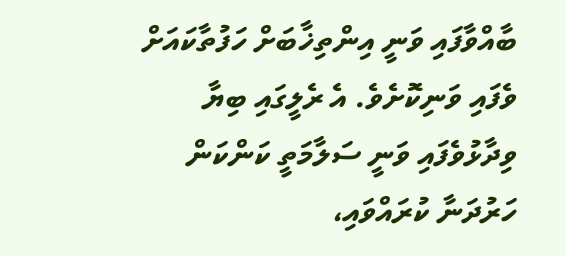ބާއްވާފައި ވަނީ އިންތިޚާބަށް ހަފުތާކައަށް ވެފައި ވަނިކޮށެވެ. އެ ރެލީގައި ބިޔާ ވިދާޅުވެފައި ވަނީ ސަލާމަތީ ކަންކަން ހަރުދަނާ ކުރައްވައި،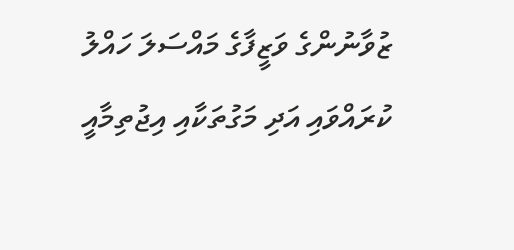ޒުވާނުންގެ ވަޒީފާގެ މައްސަލަ ހައްލު ކުރައްވައި އަދި މަގުތަކާއި އިޖުތިމާއީ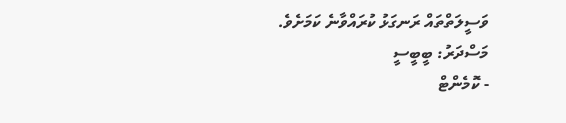ވަސީލަތްތައް ރަނގަޅު ކުރައްވާނެ ކަމަށެވެ.
މަސްދަރު: ބީބީސީ
- ކޮމެންޓް